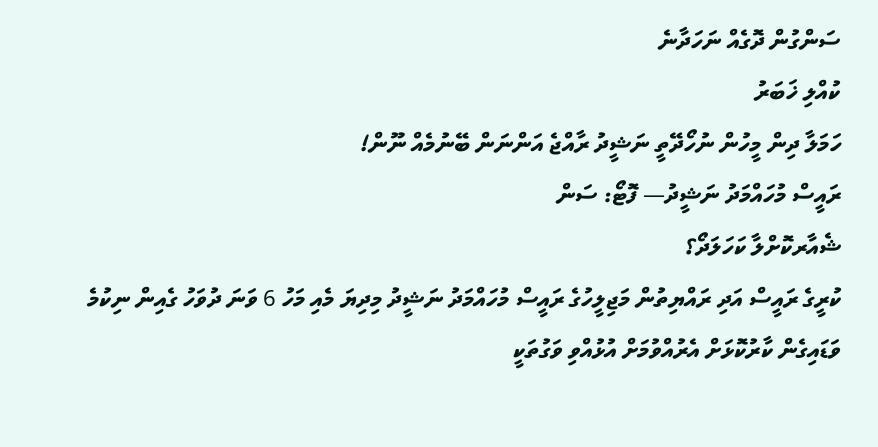ސަންގުން ދޮގެއް ނަހަދާނެ
ކުއްލި ޚަބަރު
ހަމަލާ ދިން މީހުން ނުހޯދޭތީ ނަޝީދު ރާއްޖެ އަންނަން ބޭނުމެއް ނޫން!
ރައީސް މުހައްމަދު ނަޝީދު— ފޮޓޯ: ސަން
ޝެއާރކޮށްލާ ކަހަލަދޯ؟
ކުރީގެ ރައީސް އަދި ރައްޔިތުން މަޖިލީހުގެ ރައީސް މުހައްމަދު ނަޝީދު މިދިޔަ މެއި މަހު 6 ވަނަ ދުވަހު ގެއިން ނިކުމެ ވަޑައިގެން ކާރުކޮޅަށް އެރުއްވުމަށް އުޅުއްވި ވަގުތަކީ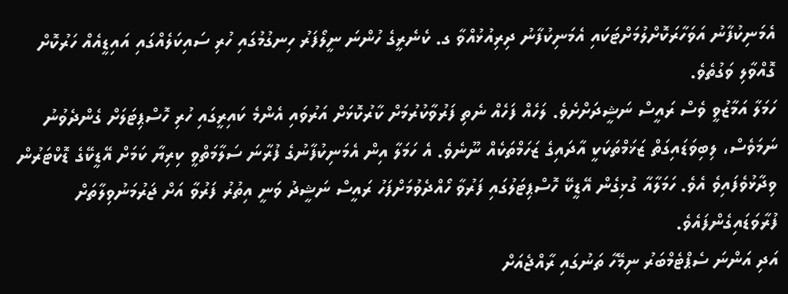އެމަނިކުފާނު އަވަހާރަކޮށްލުމަށްޓަކައި އެމަނިކުފާނު ދިރިއުޅުއްވާ ގ. ކެނެރީގެ ހުންނަ ނީލޯފަރު ހިނގުމުގައި ހުރި ސައިކަލެއްގައި އައިޑީއެއް ހަރުކޮށް ގޮއްވާލި ވަގުތެވެ.
ހަމަލާ އަމާޒުވީ ވެސް ރައީސް ނަޝީދަށްށެވެ. ލަހެއް ފަހެއް ނެތި ފަރުވާކުރުމަށް ކާރުކޮޅަށް އަރުވައި އެންމެ ކައިރީގައި ހުރި ހޮސްޕިޓަލަށް ގެންދެވުނު ނަމަވެސް، ލިބިވަޑައިގަތް ޒަޚަމްތަކަކީ އާދައިގެ ޒަހަމްތަކެއް ނޫނެވެ. އެ ހަމަލާ އިން އެމަނިކުފާނުގެ ފުރާނަ ސަލާމަތްވީ ކިރިޔާ ކަމަށް އޭޑީކޭގެ ޑޮކްޓަރުން ވިދާޅުވެފައިވެ އެވެ. ހަމަލާއާ ގުޅިގެން އޭޑީކޭ ހޮސްޕިޓަލުގައި ފަރުވާ ހޯއްދެވުމަށްފަހު ރައީސް ނަޝީދު ވަނީ އިތުރު ފަރުވާ އަށް ޖަރުމަނުވިލާތަށް ފުރާވަޑައިގެންފައެވެ.
އަދި އަންނަ ސެޕްޓެމްބަރު ނިމޭހާ ތަނުގައި ރާއްޖެއަށް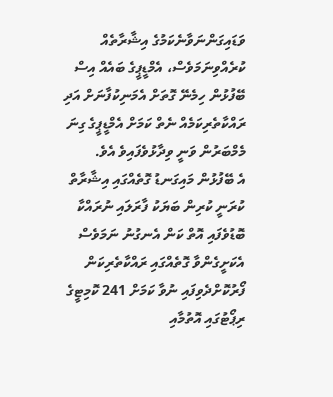ވަޑައިގަންނަވާނެކަމުގެ އިޝާރާތެއް ކުރެއްވިނަމަވެސް، އެމްޑީޕީގެ ބައެއް އިސް ބޭފުޅުން ހިމެނޭ ގޮތަށް އެމަނިކުފާނަށް އަދި ރައްކާތެރިކަމެއް ނެތް ކަމަށް އެމްޑީޕީގެ ގިނަ މެމްބަރުން ވަނީ ވިދާޅުވެފައިވެ އެވެ.
އެ ބޭފުޅުން މައިގަނޑު ގޮތެއްގައި އިޝާރާތް ކުރަނީ ކުރިން ބަޔަކު ފާރަލައި ނުރައްކާ ބޮޑުވެފައި އޮތް ކަން އެނގުނު ނަމަވެސް އެކަށީގެންވާ ގޮތެއްގައި ރައްކާތެރިކަން ފޯރުކޮށްދެވިފައި ނުވާ ކަމަށް 241 ކޮމިޓީގެ ރިޕޯޓުގައި އޮތުމާއި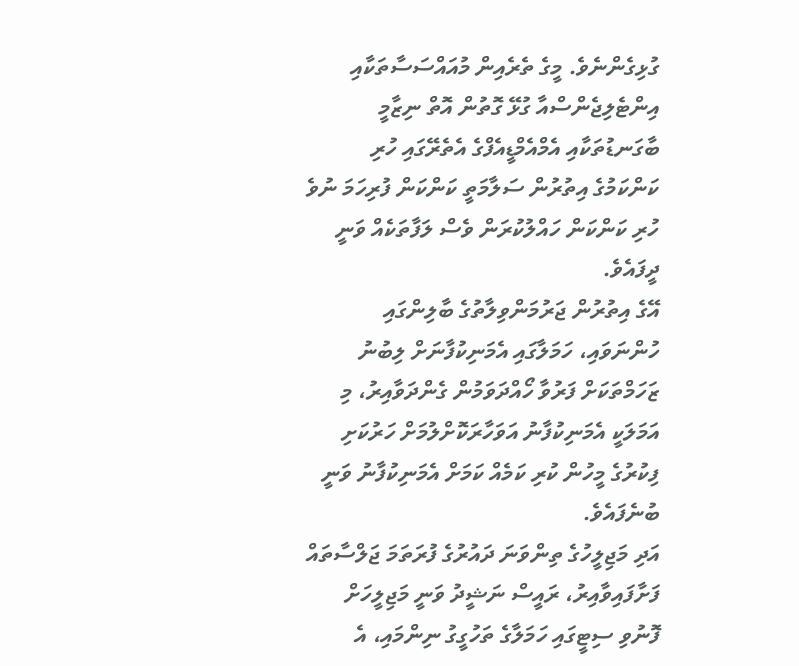ގުޅިގެންނެވެ. މީގެ ތެރެއިން މުއައްސަސާތަކާއި އިންޓެލިޖެންސްއާ ގުޅޭ ގޮތުން އޮތް ނިޒާމީ ބާގަނޑުތަކާއި އެމްއެމްޑީއެފްގެ އެތެރޭގައި ހުރި ކަންކަމުގެ އިތުރުން ސަލާމަތީ ކަންކަން ފުރިހަމަ ނުވެ ހުރި ކަންކަން ހައްލުކުރަން ވެސް ލަފާތަކެއް ވަނީ ދީފައެވެ.
އޭގެ އިތުރުން ޖަރުމަންވިލާތުގެ ބާލިންގައި ހުންނަވައި، ހަމަލާގައި އެމަނިކުފާނަށް ލިބުނު ޒަހަމްތަކަށް ފަރުވާ ހޯއްދަވަމުން ގެންދަވާއިރު، މި އަމަލަކީ އެމަނިކުފާނު އަވަހާރަކޮށްލުމަށް ހަރުކަށި ފިކުރުގެ މީހުން ކުރި ކަމެއް ކަމަށް އެމަނިކުފާނު ވަނީ ބުނެފައެވެ.
އަދި މަޖިލީހުގެ ތިންވަނަ ދައުރުގެ ފުރަތަމަ ޖަލްސާތައް ފަށާފައިވާއިރު، ރައީސް ނަޝީދު ވަނީ މަޖިލީހަށް ފޮނުވި ސިޓީގައި ހަމަލާގެ ތަހުގީގު ނިންމައި، އެ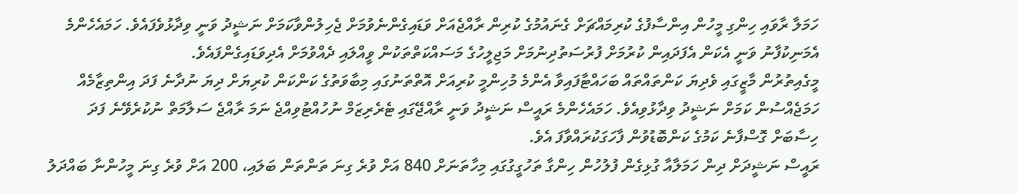ހަމަލާ ރާވައި ހިންގި މީހުން އިންސާފުގެ ކުރިމައްޗަށް ގެނައުމުގެ ކުރިން ރާއްޖެއަށް ވަޑައިގެންނެވުމަށް ޖެހިލުންވާކަމަށް ނަޝީދު ވަނީ ވިދާޅުވެފައެވެ. ހަމައެހެންމެ އެމަނިކުފާނު ވަނީ އެކަން އެފަދައިން ކުރުމަށް ފުރުސަތުދިނުމަށް މަޖިލީހުގެ މަސައްކަތްތަކުން ވީއްލައި ދެއްވުމަށް އެދިވަޑައިގެންފައެވެ.
މީގެއިތުރުން މާޒީގައި ވެދިޔަ ކަންތައްތައް ބަހައްޓާފައިވާ އެންމެ މުހިންމީ ކުރިއަށް އޮތްތަނުގައި މިބާވަތުގެ ކަންކަން ކުރިޔަށް ދިޔަ ނުދާނެ ފަދަ އިންތިޒާމެއް ހަމަޖެއްސުން ކަމަށް ނަޝީދު ވިދާޅުވިއެވެ. ހަމައެހެންމެ ރައީސް ނަޝީދު ވަނީ ރާއްޖޭގައި ޓެރެރިޒަމް ނުހުއްޓުވިއްޖެ ނަމަ ރާއްޖެ ސަލާމަތް ނުކުރެވޭނެ ފަދަ ހިސާބަށް ގޮސްފާނެ ކަމުގެ ކަންބޮޑުވުން ފާހަގަކުރައްވާފަ އެވެ.
ރައީސް ނަޝީދަށް ދިން ހަމަލާއާ ގުޅިގެން ފުލުހުން ހިންގާ ތަހުގީގުގައި މިހާތަނަށް 840 އަށް ވުރެ ގިނަ ތަންތަން ބަލައި، 200 އަށް ވުރެ ގިނަ މީހުންނާ ބައްދަލު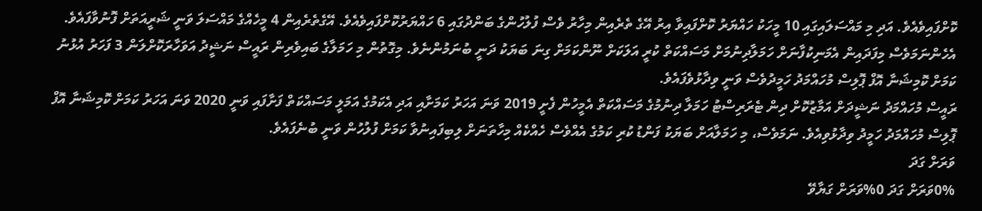ކޮށްފައިވެއެވެ. އަދި މި މައްސަލައިގައި 10 މީހަކު ހައްޔަރު ކޮށްފައިވާ އިރު އޭގެ ތެރެއިން މިހާރު ވެސް ފުލުހުންގެ ބަންދުގައި 6 ހައްޔަރުކޮށްފައިވެއެވެ. އޭގެތެރެއިން 4 މީހެއްގެ މައްސަލަ ވަނީ ޝަރީއަތަށް ފޮނުވާފައެވެ.
އެހެންނަމަވެސް މިފަދައިން އެމަނިކުފާނަށް ހަމަލާދިނުމަށް މަސައްކަތް ކުރީ އަލަކަށް ނޫންކަމަށް ގިނަ ބަޔަކު ދަނީ ބުނަމުންނެވެ. މިގޮތުން މި ހަމަލާގެ ބައިވެރިން ރައީސް ނަޝީދު އަވަހާރަކޮށްލަން 3 ފަހަރު އުޅުނު ކަމަށް ކޮމިޝަނާ އޮފް ޕޮލިސް މުހައްމަދު ހަމީދުވެސް ވަނީ ވިދާޅުވެފައެވެ.
ރައީސް މުހައްމަދު ނަޝީދަށް އަމާޒުކޮށް ދިން ޓެރަރިސްޓު ހަމަލާ ދިނުމުގެ މަސައްކަތް އެމީހުން ފެށީ 2019 ވަނަ އަހަރު ކަމަށާއި އަދި އެކަމުގެ އަމަލީ މަސައްކަތް ފަށާފައި ވަނީ 2020 ވަނަ އަހަރު ކަމަށް ކޮމިޝަނާ އޮފް ޕޮލިސް މުހައްމަދު ހަމީދު ވިދާޅުވިއެވެ. ނަމަވެސް، މި ހަމަލާއަށް ބަޔަކު ފަންޑު ކުރި ކަމުގެ އެއްވެސް ހެއްކެއް މިހާތަނަށް ލިބިފައިނުވާ ކަމަށް ފުލުހުން ވަނީ ބުނެފައެވެ.
ވަރަށް ގަދަ
0%ވަރަށް ގަދަ 0%ވަރަށް ގަޔާވޭ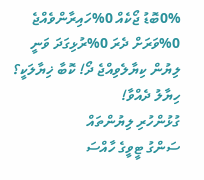0%ބޮޑު ޖޯކެއް 0%ހައިރާންވެއްޖެ 0%ވަރަށް ދެރަ 0%ރުޅިގަދަ ވަނީ
ލިޔުން ކިޔާލެވިއްޖެ ދޯ! ކޮބާ ޚިޔާލަކީ؟
ހިޔާލު ދެއްވާ!
ގުޅުންހުރި ލިޔުންތައް
ސަންގު ޓީވީގެ ހާއްސަ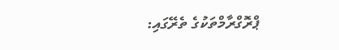ޕްރޮގްރާމްތަކުގެ ތެރޭގައި: